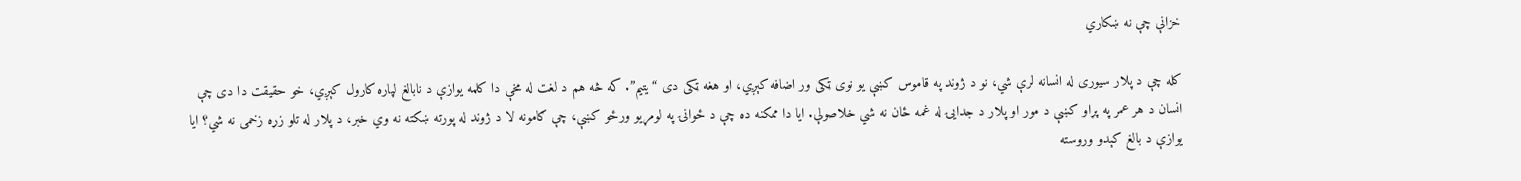خزانې چې نه ښکاري

کله چې د پلار سيوری له انسانه لرې شي، نو د ژوند په قاموس کښې يو نوی ټکی ور اضافه کېږي، او هغه ټکی دی “يتيم”. که څه هم د لغت له مخې دا کلمه يوازې د نابالغ لپاره کارول کېږي، خو حقيقت دا دی چې انسان د هر عمر په پړاو کښې د مور او پلار د جدايۍ له غمه ځان نه شي خلاصولې. ايا دا ممکنه ده چې د ځوانۍ په لومړيو ورځو کښې، چې ګامونه لا د ژوند له پورته ښکته نه وي خبر، د پلار له تلو زړه زخمی نه شي؟ ايا يوازې د بالغ کېدو وروسته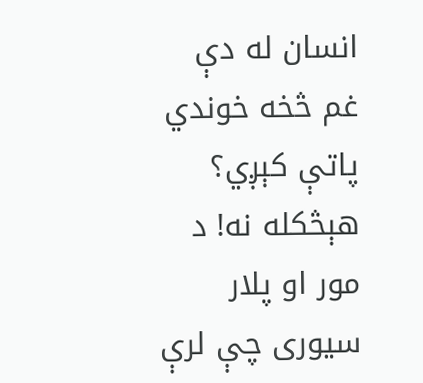انسان له دې غم څخه خوندي پاتې کېږي؟ هېڅکله نه! د مور او پلار سيوری چې لرې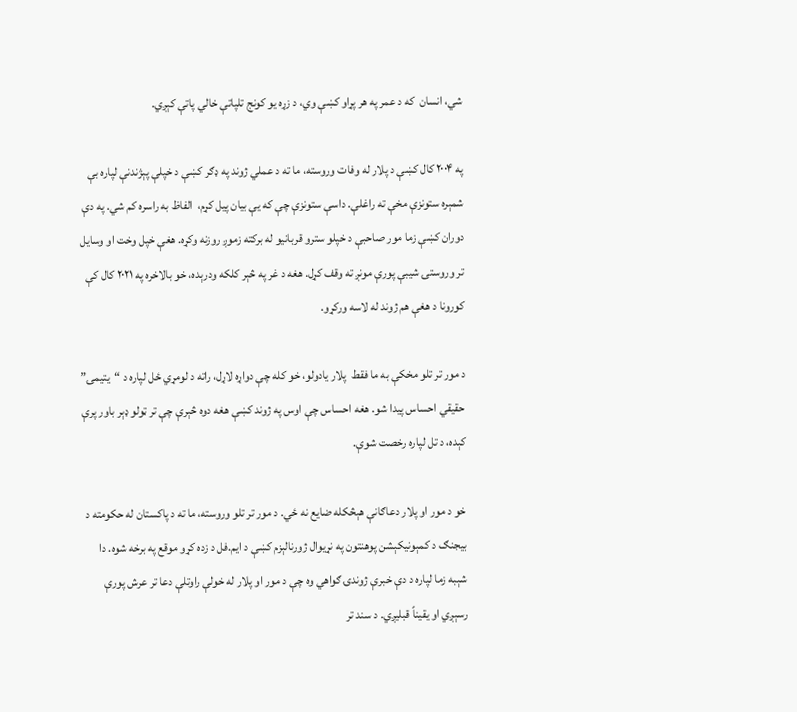شي، انسان  که د عمر په هر پړاو کښې وي، د زړه يو کونج تلپاتې خالي پاتې کېږي.

په ۲۰۰۴ کال کښې د پلار له وفات وروسته، ما ته د عملي ژوند په ډګر کښې د خپلې پېژندنې لپاره بې شمېره ستونزې مخې ته راغلې. داسې ستونزې چې که يې بيان پيل کړم،  الفاظ به راسره کم شي. په دې دوران کښې زما مور صاحبې د خپلو سترو قربانيو له برکته زموږ روزنه وکړه. هغې خپل وخت او وسايل تر وروستۍ شيبې پورې مونږ ته وقف کړل. هغه د غر په څېر کلکه ودرېده، خو بالاخره په ۲۰۲۱ کال کې کورونا د هغې هم ژوند له لاسه ورکړو.

د مور تر تلو مخکې به ما فقط  پلار يادولو، خو کله چې دواړه لاړل، راته د لومړي ځل لپاره د “يتيمۍ” حقيقي احساس پيدا شو. هغه احساس چې اوس په ژوند کښې هغه دوه څېرې چې تر ټولو ډېر باور پرې کېده، د تل لپاره رخصت شوې.

خو د مور او پلار دعاګانې هېڅکله ضايع نه ځي. د مور تر تلو وروسته، ما ته د پاکستان له حکومته د بيجنګ د کمېونيکېشن پوهنتون په نړيوال ژورنالېزم کښې د ايم.فل د زده کړو موقع په برخه شوه. دا شېبه زما لپاره د دې خبرې ژوندۍ ګواهي وه چې د مور او پلار له خولې راوتلې دعا تر عرش پورې رسېږي او يقيناً قبليږي. د سند تر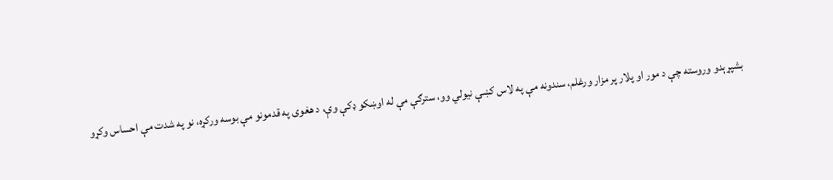بشپړېدو وروسته چې د مور او پلار پر مزار ورغلم، سندونه مې په لاس کښې نيولي وو، سترګې مې له اوښکو ډکې وې، د هغوی په قدمونو مې بوسه ورکړه، نو په شدت مې احساس وکړو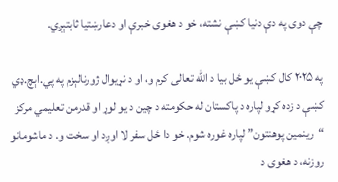چې دوی په دې دنيا کښې نشته، خو د هغوی خبرې او دعارښتيا ثابتېږي.

په ۲۰۲۵ کال کښې يو ځل بيا د الله تعالی کرم و، او د نړيوال ژورنالېزم په پي.اېچ.ډي کښې د زده کړو لپاره د پاکستان له حکومته د چين د يو لوړ او قدرمن تعليمي مرکز “رينمين پوهنتون” لپاره غوره شوم. خو دا ځل سفر لا اوږد او سخت و. د ماشومانو روزنه، د هغوی د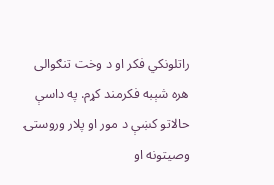راتلونکي فکر او د وخت تنګوالی هره شېبه فکرمند کړم. په داسې حالاتو کښې د مور او پلار وروستۍ وصيتونه او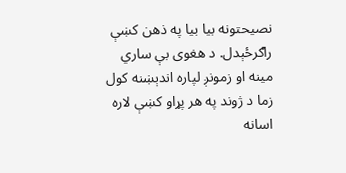نصيحتونه بيا بيا په ذهن کښې راګرځېدل. د هغوی بې ساري مينه او زمونږ لپاره اندېښنه کول زما د ژوند په هر پړاو کښې لاره اسانه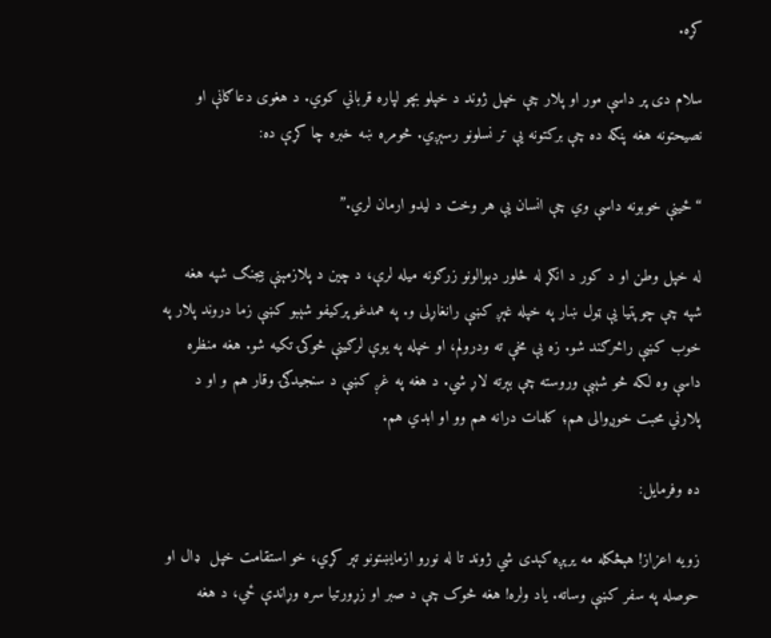کړه.

سلام دی پر داسې مور او پلار چې خپل ژوند د خپلو بچو لپاره قرباني کوي. د هغوی دعاګانې او نصيحتونه هغه پنګه ده چې برکتونه يې تر نسلونو رسېږي. څومره ښه خبره چا کړې ده:

“ځينې خوبونه داسې وي چې انسان يې هر وخت د ليدو ارمان لري.”

له خپل وطن او د کور د انګړ له څلور دېوالونو زرګونه ميله لرې، د چين د پلازمېنې بيجنګ شپه هغه شپه چې چوپتيا يې ټول ښار په خپله غېږ کښې رانغاړلی و. په همدغو پرکيفو شېبو کښې زما دروند پلار په خوب کښې راڅرګند شو. زه يې مخې ته ودرولم، او خپله په يوې لرګينې څوکۍ تکيه شو. هغه منظره داسې وه لکه څو شېبې وروسته چې بېرته لاړ شي. د هغه په غږ کښې د سنجيدګۍ وقار هم و او د پلارني محبت خوږوالی هم؛ کلمات درانه هم وو او ابدي هم.

ده وفرمايل:

زويه اعزاز! هېڅکله مه يرېږه کېدی شي ژوند تا له نورو ازمايښتونو تېر کړي، خو استقامت خپل  ډال او حوصله په سفر کښې وساته. ياد ولره! هغه څوک چې د صبر او زړورتيا سره وړاندې ځي، د هغه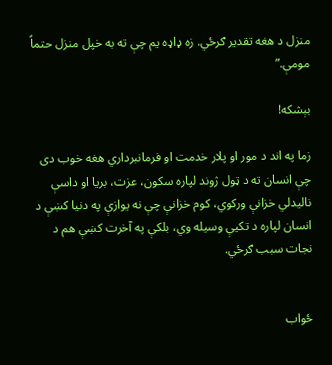منزل د هغه تقدير ګرځي. زه ډاډه يم چې ته به خپل منزل حتماً مومې.”

بېشکه!

زما په اند د مور او پلار خدمت او فرمانبرداري هغه خوب دی چې انسان ته د ټول ژوند لپاره سکون، عزت، بريا او داسې ناليدلي خزانې ورکوي، کوم خزانې چې نه يوازې په دنيا کښې د انسان لپاره د تکيې وسيله وي، بلکې په آخرت کښې هم د نجات سبب ګرځي.


ځواب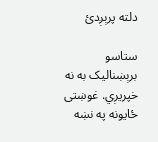دلته پرېږدئ

ستاسو برېښناليک به نه خپريږي. غوښتى ځایونه په نښه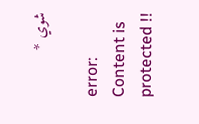شوي *

error: Content is protected !!